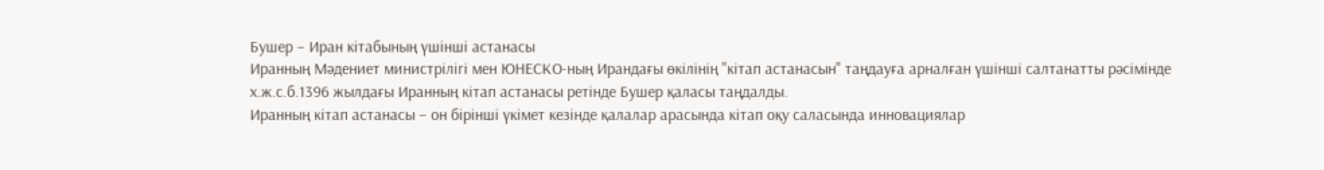Бушер – Иран кітабының үшінші астанасы
Иранның Мәдениет министрілігі мен ЮНЕСКО-ның Ирандағы өкілінің "кітап астанасын" таңдауға арналған үшінші салтанатты рәсімінде х.ж.с.б.1396 жылдағы Иранның кітап астанасы ретінде Бушер қаласы таңдалды.
Иранның кітап астанасы – он бірінші үкімет кезінде қалалар арасында кітап оқу саласында инновациялар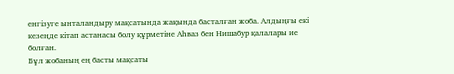енгізуге ынталандыру мақсатында жақында басталған жоба. Алдыңғы екі кезеңде кітап астанасы болу құрметіне Аһваз бен Нишабур қалалары ие болған.
Бұл жобаның ең басты мақсаты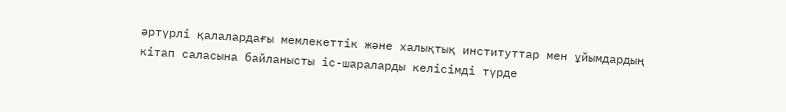әртүрлі қалалардағы мемлекеттік және халықтық институттар мен ұйымдардың кітап саласына байланысты іс-шараларды келісімді түрде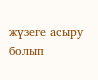жүзеге асыру болып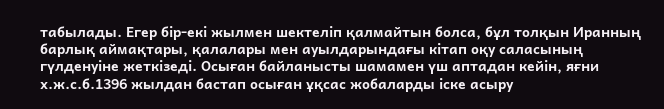табылады. Егер бір-екі жылмен шектеліп қалмайтын болса, бұл толқын Иранның барлық аймақтары, қалалары мен ауылдарындағы кітап оқу саласының гүлденуіне жеткізеді. Осыған байланысты шамамен үш аптадан кейін, яғни х.ж.с.б.1396 жылдан бастап осыған ұқсас жобаларды іске асыру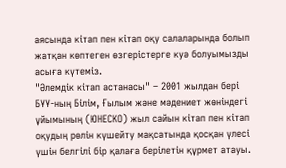аясында кітап пен кітап оқу салаларында болып жатқан көптеген өзгерістерге куә болуымызды асыға күтеміз.
"Әлемдік кітап астанасы" – 2001 жылдан бері БҰҰ-ның Білім, Ғылым және мәдениет жөніндегі ұйымының (ЮНЕСКО) жыл сайын кітап пен кітап оқудың рөлін күшейту мақсатында қосқан үлесі үшін белгілі бір қалаға берілетін құрмет атауы.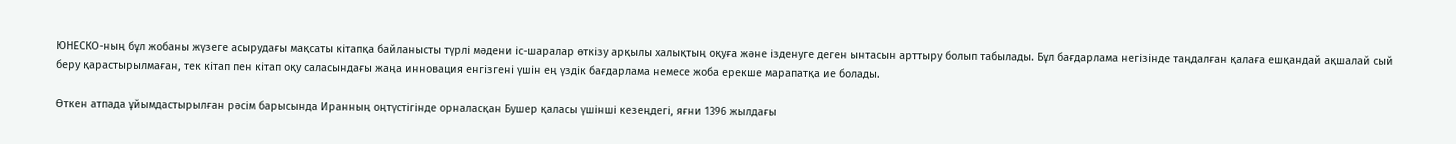ЮНЕСКО-ның бұл жобаны жүзеге асырудағы мақсаты кітапқа байланысты түрлі мәдени іс-шаралар өткізу арқылы халықтың оқуға және ізденуге деген ынтасын арттыру болып табылады. Бұл бағдарлама негізінде таңдалған қалаға ешқандай ақшалай сый беру қарастырылмаған, тек кітап пен кітап оқу саласындағы жаңа инновация енгізгені үшін ең үздік бағдарлама немесе жоба ерекше марапатқа ие болады.

Өткен атпада ұйымдастырылған рәсім барысында Иранның оңтүстігінде орналасқан Бушер қаласы үшінші кезеңдегі, яғни 1396 жылдағы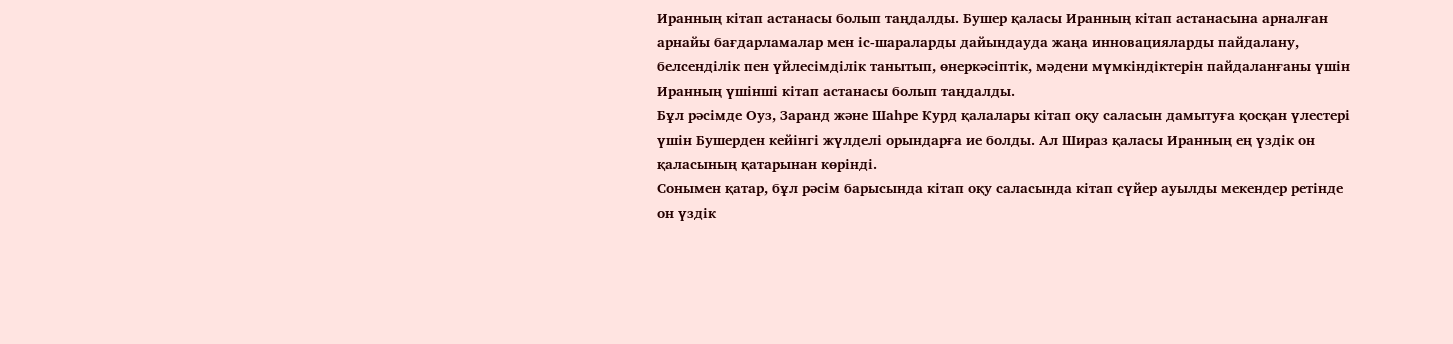Иранның кітап астанасы болып таңдалды. Бушер қаласы Иранның кітап астанасына арналған арнайы бағдарламалар мен іс-шараларды дайындауда жаңа инновацияларды пайдалану, белсенділік пен үйлесімділік танытып, өнеркәсіптік, мәдени мүмкіндіктерін пайдаланғаны үшін Иранның үшінші кітап астанасы болып таңдалды.
Бұл рәсімде Оуз, Заранд және Шаһре Курд қалалары кітап оқу саласын дамытуға қосқан үлестері үшін Бушерден кейінгі жүлделі орындарға ие болды. Ал Шираз қаласы Иранның ең үздік он қаласының қатарынан көрінді.
Сонымен қатар, бұл рәсім барысында кітап оқу саласында кітап сүйер ауылды мекендер ретінде он үздік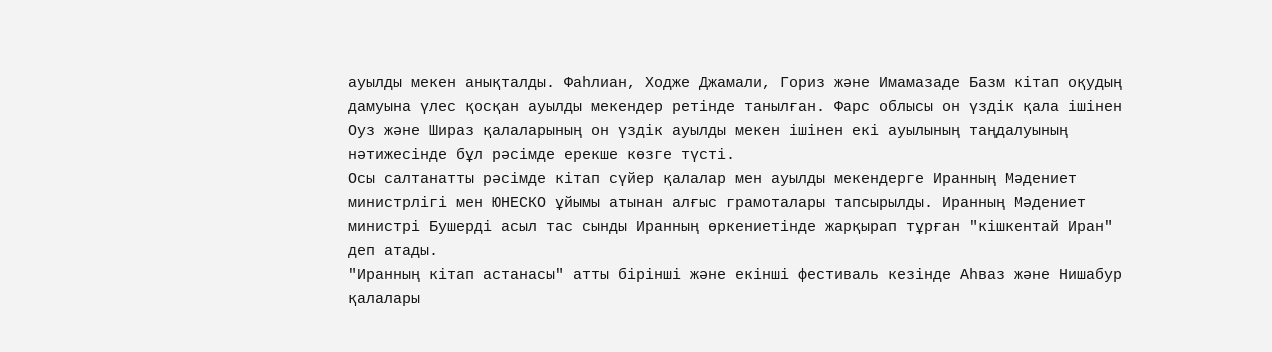ауылды мекен анықталды. Фаһлиан, Ходже Джамали, Гориз және Имамазаде Базм кітап оқудың дамуына үлес қосқан ауылды мекендер ретінде танылған. Фарс облысы он үздік қала ішінен Оуз және Шираз қалаларының он үздік ауылды мекен ішінен екі ауылының таңдалуының нәтижесінде бұл рәсімде ерекше көзге түсті.
Осы салтанатты рәсімде кітап сүйер қалалар мен ауылды мекендерге Иранның Мәдениет министрлігі мен ЮНЕСКО ұйымы атынан алғыс грамоталары тапсырылды. Иранның Мәдениет министрі Бушерді асыл тас сынды Иранның өркениетінде жарқырап тұрған "кішкентай Иран" деп атады.
"Иранның кітап астанасы" атты бірінші және екінші фестиваль кезінде Аһваз және Нишабур қалалары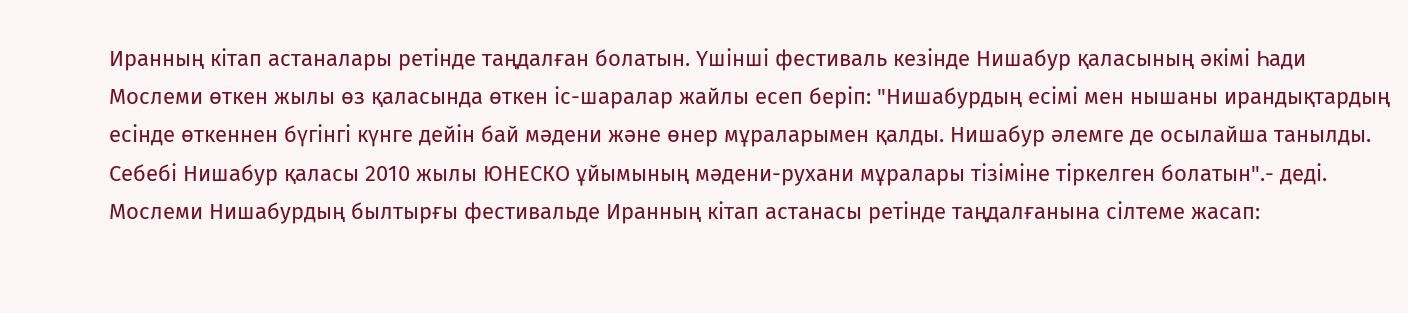Иранның кітап астаналары ретінде таңдалған болатын. Үшінші фестиваль кезінде Нишабур қаласының әкімі Һади Мослеми өткен жылы өз қаласында өткен іс-шаралар жайлы есеп беріп: "Нишабурдың есімі мен нышаны ирандықтардың есінде өткеннен бүгінгі күнге дейін бай мәдени және өнер мұраларымен қалды. Нишабур әлемге де осылайша танылды. Себебі Нишабур қаласы 2010 жылы ЮНЕСКО ұйымының мәдени-рухани мұралары тізіміне тіркелген болатын".- деді.
Мослеми Нишабурдың былтырғы фестивальде Иранның кітап астанасы ретінде таңдалғанына сілтеме жасап: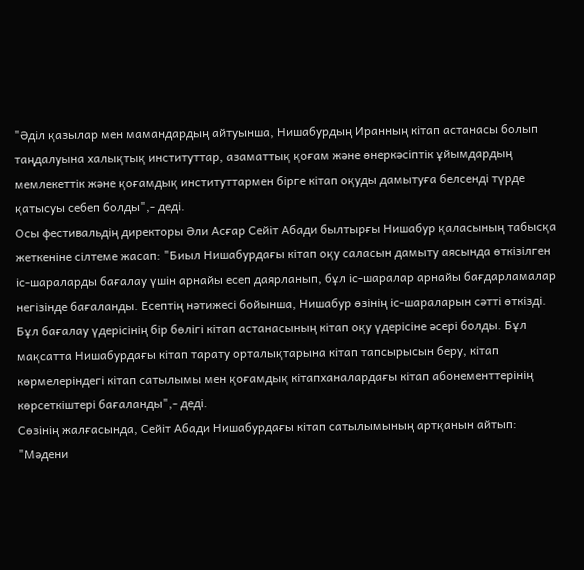"Әділ қазылар мен мамандардың айтуынша, Нишабурдың Иранның кітап астанасы болып таңдалуына халықтық институттар, азаматтық қоғам және өнеркәсіптік ұйымдардың мемлекеттік және қоғамдық институттармен бірге кітап оқуды дамытуға белсенді түрде қатысуы себеп болды",- деді.
Осы фестивальдің директоры Әли Асғар Сейіт Абади былтырғы Нишабур қаласының табысқа жеткеніне сілтеме жасап: "Биыл Нишабурдағы кітап оқу саласын дамыту аясында өткізілген іс-шараларды бағалау үшін арнайы есеп даярланып, бұл іс-шаралар арнайы бағдарламалар негізінде бағаланды. Есептің нәтижесі бойынша, Нишабур өзінің іс-шараларын сәтті өткізді. Бұл бағалау үдерісінің бір бөлігі кітап астанасының кітап оқу үдерісіне әсері болды. Бұл мақсатта Нишабурдағы кітап тарату орталықтарына кітап тапсырысын беру, кітап көрмелеріндегі кітап сатылымы мен қоғамдық кітапханалардағы кітап абонементтерінің көрсеткіштері бағаланды",- деді.
Сөзінің жалғасында, Сейіт Абади Нишабурдағы кітап сатылымының артқанын айтып: "Мәдени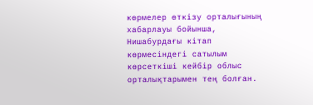көрмелер өткізу орталығының хабарлауы бойынша, Нишабурдағы кітап көрмесіндегі сатылым көрсеткіші кейбір облыс орталықтарымен тең болған.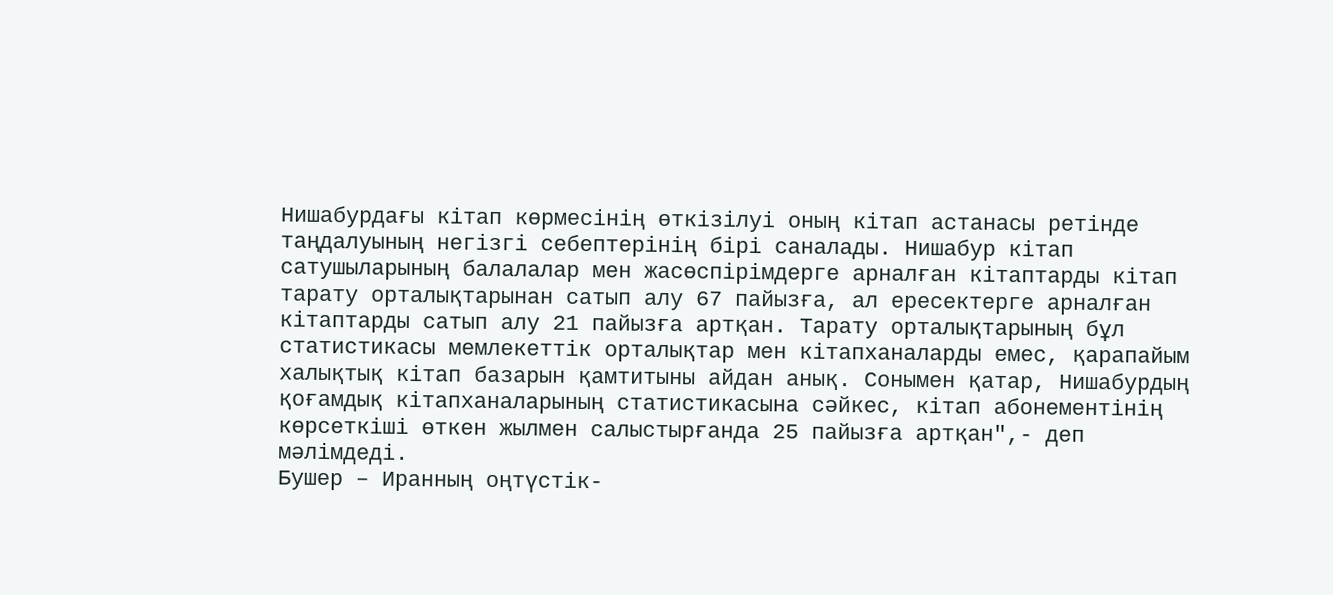Нишабурдағы кітап көрмесінің өткізілуі оның кітап астанасы ретінде таңдалуының негізгі себептерінің бірі саналады. Нишабур кітап сатушыларының балалалар мен жасөспірімдерге арналған кітаптарды кітап тарату орталықтарынан сатып алу 67 пайызға, ал ересектерге арналған кітаптарды сатып алу 21 пайызға артқан. Тарату орталықтарының бұл статистикасы мемлекеттік орталықтар мен кітапханаларды емес, қарапайым халықтық кітап базарын қамтитыны айдан анық. Сонымен қатар, Нишабурдың қоғамдық кітапханаларының статистикасына сәйкес, кітап абонементінің көрсеткіші өткен жылмен салыстырғанда 25 пайызға артқан",- деп мәлімдеді.
Бушер – Иранның оңтүстік-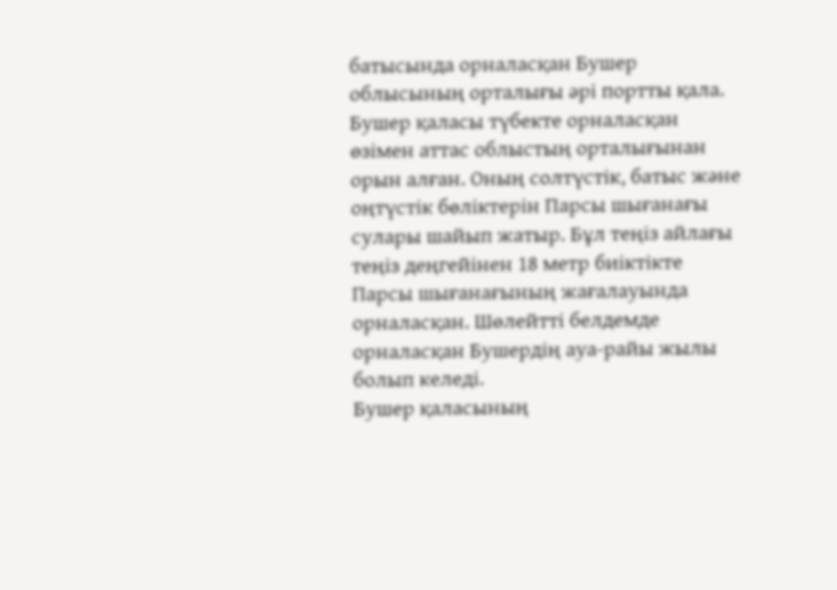батысында орналасқан Бушер облысының орталығы әрі портты қала. Бушер қаласы түбекте орналасқан өзімен аттас облыстың орталығынан орын алған. Оның солтүстік, батыс және оңтүстік бөліктерін Парсы шығанағы сулары шайып жатыр. Бұл теңіз айлағы теңіз деңгейінен 18 метр биіктікте Парсы шығанағының жағалауында орналасқан. Шөлейтті белдемде орналасқан Бушердің ауа-райы жылы болып келеді.
Бушер қаласының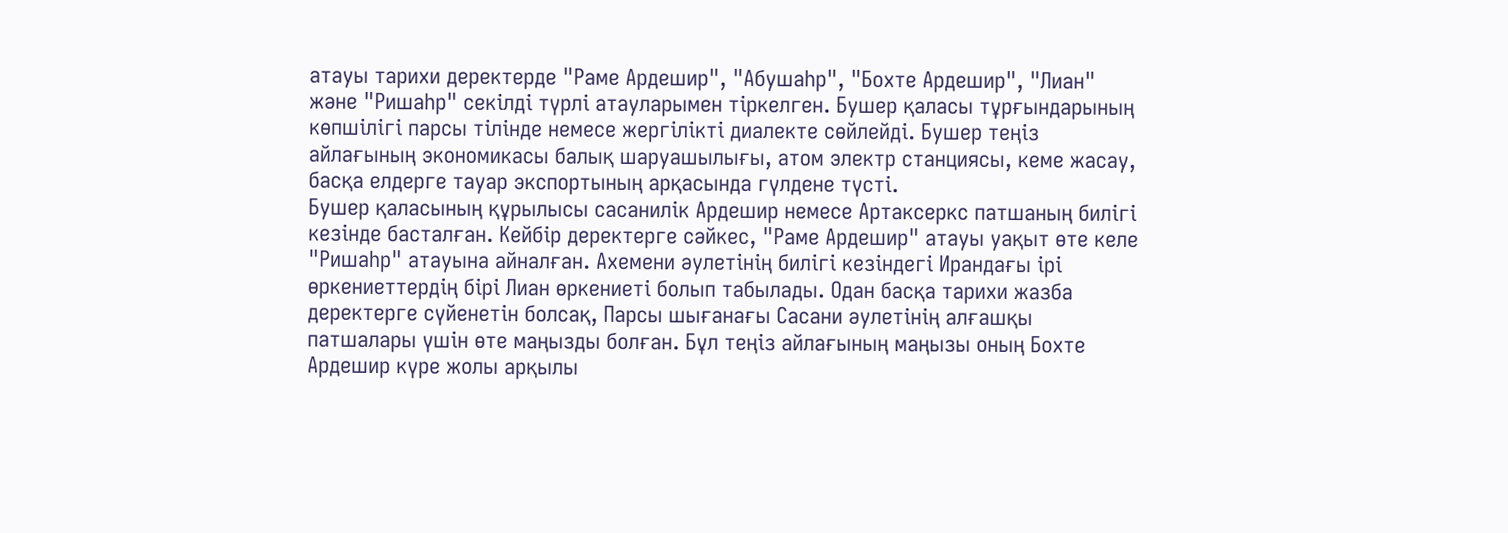атауы тарихи деректерде "Раме Ардешир", "Абушаһр", "Бохте Ардешир", "Лиан" және "Ришаһр" секілді түрлі атауларымен тіркелген. Бушер қаласы тұрғындарының көпшілігі парсы тілінде немесе жергілікті диалекте сөйлейді. Бушер теңіз айлағының экономикасы балық шаруашылығы, атом электр станциясы, кеме жасау, басқа елдерге тауар экспортының арқасында гүлдене түсті.
Бушер қаласының құрылысы сасанилік Ардешир немесе Артаксеркс патшаның билігі кезінде басталған. Кейбір деректерге сәйкес, "Раме Ардешир" атауы уақыт өте келе "Ришаһр" атауына айналған. Ахемени әулетінің билігі кезіндегі Ирандағы ірі өркениеттердің бірі Лиан өркениеті болып табылады. Одан басқа тарихи жазба деректерге сүйенетін болсақ, Парсы шығанағы Сасани әулетінің алғашқы патшалары үшін өте маңызды болған. Бұл теңіз айлағының маңызы оның Бохте Ардешир күре жолы арқылы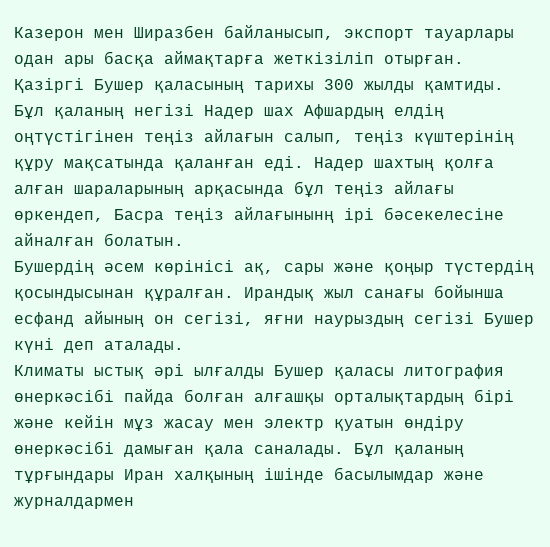Казерон мен Ширазбен байланысып, экспорт тауарлары одан ары басқа аймақтарға жеткізіліп отырған.
Қазіргі Бушер қаласының тарихы 300 жылды қамтиды. Бұл қаланың негізі Надер шах Афшардың елдің оңтүстігінен теңіз айлағын салып, теңіз күштерінің құру мақсатында қаланған еді. Надер шахтың қолға алған шараларының арқасында бұл теңіз айлағы өркендеп, Басра теңіз айлағынынң ірі бәсекелесіне айналған болатын.
Бушердің әсем көрінісі ақ, сары және қоңыр түстердің қосындысынан құралған. Ирандық жыл санағы бойынша есфанд айының он сегізі, яғни наурыздың сегізі Бушер күні деп аталады.
Климаты ыстық әрі ылғалды Бушер қаласы литография өнеркәсібі пайда болған алғашқы орталықтардың бірі және кейін мұз жасау мен электр қуатын өндіру өнеркәсібі дамыған қала саналады. Бұл қаланың тұрғындары Иран халқының ішінде басылымдар және журналдармен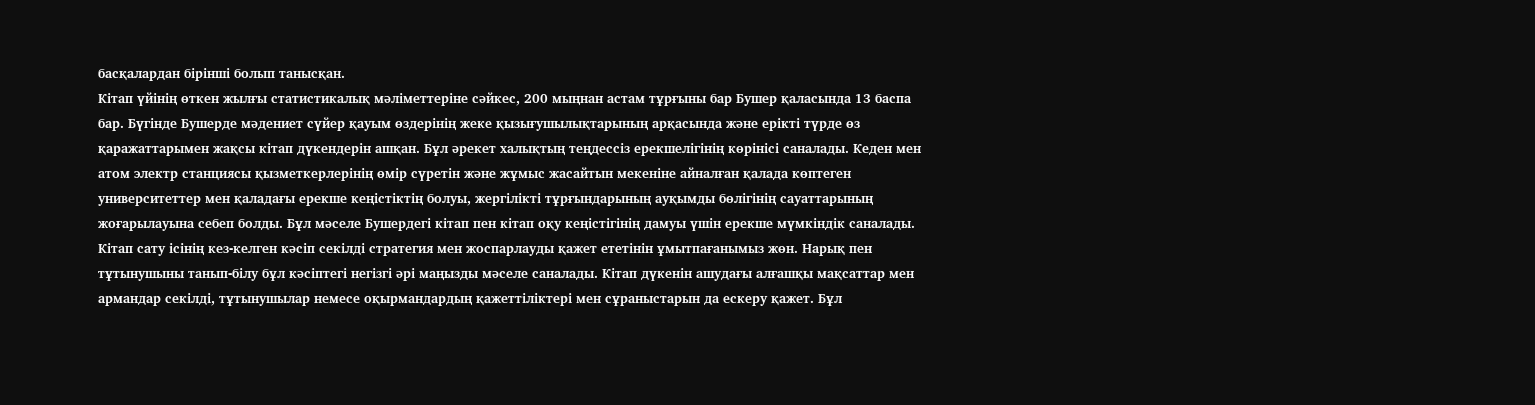басқалардан бірінші болып танысқан.
Кітап үйінің өткен жылғы статистикалық мәліметтеріне сәйкес, 200 мыңнан астам тұрғыны бар Бушер қаласында 13 баспа бар. Бүгінде Бушерде мәдениет сүйер қауым өздерінің жеке қызығушылықтарының арқасында және ерікті түрде өз қаражаттарымен жақсы кітап дүкендерін ашқан. Бұл әрекет халықтың теңдессіз ерекшелігінің көрінісі саналады. Кеден мен атом электр станциясы қызметкерлерінің өмір сүретін және жұмыс жасайтын мекеніне айналған қалада көптеген университеттер мен қаладағы ерекше кеңістіктің болуы, жергілікті тұрғындарының ауқымды бөлігінің сауаттарының жоғарылауына себеп болды. Бұл мәселе Бушердегі кітап пен кітап оқу кеңістігінің дамуы үшін ерекше мүмкіндік саналады.
Кітап сату ісінің кез-келген кәсіп секілді стратегия мен жоспарлауды қажет ететінін ұмытпағанымыз жөн. Нарық пен тұтынушыны танып-білу бұл кәсіптегі негізгі әрі маңызды мәселе саналады. Кітап дүкенін ашудағы алғашқы мақсаттар мен армандар секілді, тұтынушылар немесе оқырмандардың қажеттіліктері мен сұраныстарын да ескеру қажет. Бұл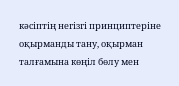кәсіптің негізгі принциптеріне оқырманды тану, оқырман талғамына көңіл бөлу мен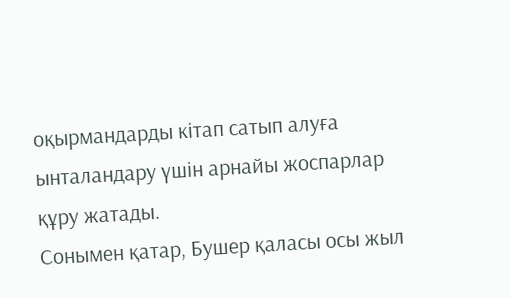оқырмандарды кітап сатып алуға ынталандару үшін арнайы жоспарлар құру жатады.
Сонымен қатар, Бушер қаласы осы жыл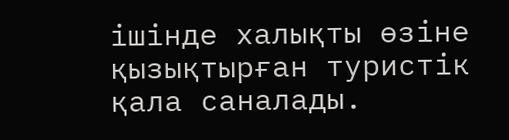ішінде халықты өзіне қызықтырған туристік қала саналады.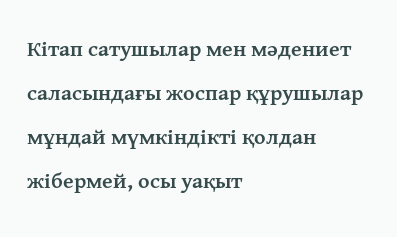Кітап сатушылар мен мәдениет саласындағы жоспар құрушылар мұндай мүмкіндікті қолдан жібермей, осы уақыт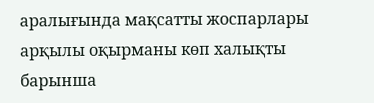аралығында мақсатты жоспарлары арқылы оқырманы көп халықты барынша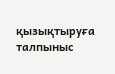қызықтыруға талпыныс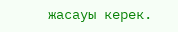жасауы керек.